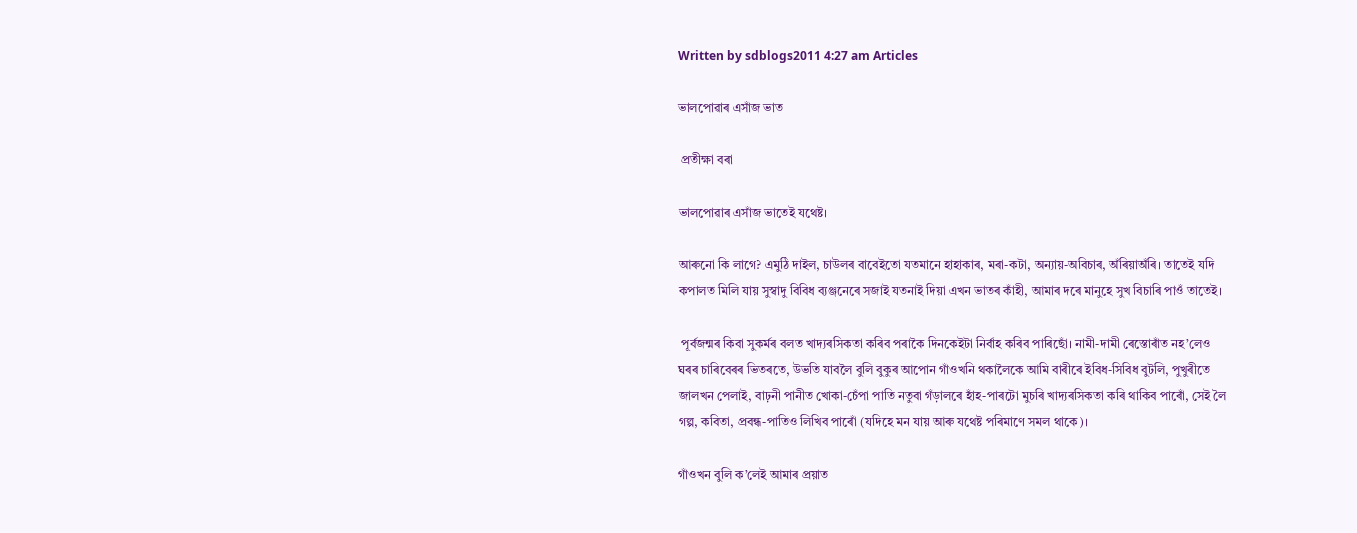Written by sdblogs2011 4:27 am Articles

ভালপোৱাৰ এসাঁজ ভাত

 প্ৰতীক্ষা বৰা

ভালপোৱাৰ এসাঁজ ভাতেই যথেষ্ট।

আৰুনো কি লাগে? এমুঠি দাইল, চাউলৰ বাবেইতো যতমানে হাহাকাৰ, মৰা-কটা, অন্যায়-অবিচাৰ, অঁৰিয়াঅঁৰি। তাতেই যদি কপালত মিলি যায় সুস্বাদু বিবিধ ব্যঞ্জনেৰে সজাই যতনাই দিয়া এখন ভাতৰ কাঁহী, আমাৰ দৰে মানুহে সুখ বিচাৰি পাওঁ তাতেই।

 পূৰ্বজন্মৰ কিবা সুকৰ্মৰ বলত খাদ্যৰসিকতা কৰিব পৰাকৈ দিনকেইটা নিৰ্বাহ কৰিব পাৰিছোঁ। নামী-দামী ৰেস্তোৰাঁত নহ’লেও ঘৰৰ চাৰিবেৰৰ ভিতৰতে, উভতি যাবলৈ বুলি বুকুৰ আপোন গাঁওখনি থকালৈকে আমি বাৰীৰে ইবিধ-সিবিধ বুটলি, পুখুৰীতে জালখন পেলাই, বাঢ়নী পানীত খোকা-চেঁপা পাতি নতুবা গঁড়ালৰে হাঁহ-পাৰটো মুচৰি খাদ্যৰসিকতা কৰি থাকিব পাৰোঁ, সেই লৈ গল্প, কবিতা, প্ৰবন্ধ-পাতিও লিখিব পাৰোঁ (যদিহে মন যায় আৰু যথেষ্ট পৰিমাণে সমল থাকে)।

গাঁওখন বুলি ক’লেই আমাৰ প্ৰয়াত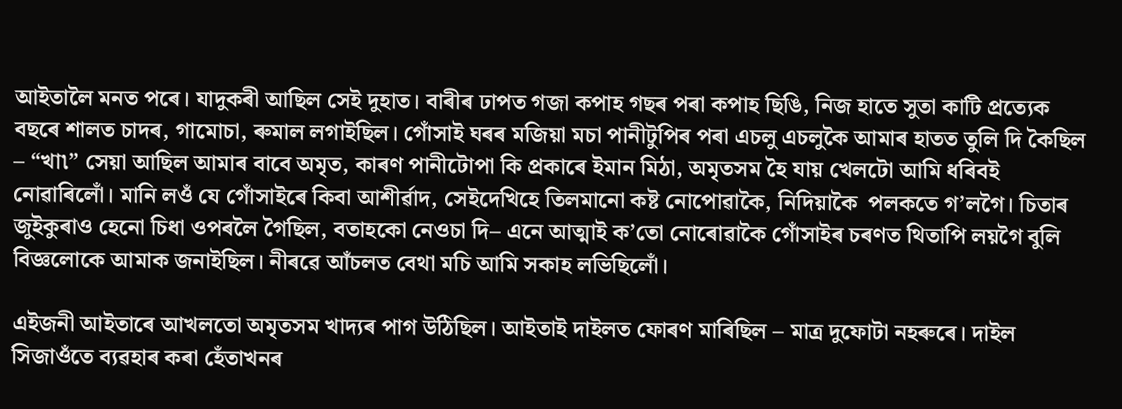আইতালৈ মনত পৰে। যাদুকৰী আছিল সেই দুহাত। বাৰীৰ ঢাপত গজা কপাহ গছৰ পৰা কপাহ ছিঙি, নিজ হাতে সুতা কাটি প্ৰত্যেক বছৰে শালত চাদৰ, গামোচা, ৰুমাল লগাইছিল। গোঁসাই ঘৰৰ মজিয়া মচা পানীটুপিৰ পৰা এচলু এচলুকৈ আমাৰ হাতত তুলি দি কৈছিল – “খা৷” সেয়া আছিল আমাৰ বাবে অমৃত, কাৰণ পানীটোপা কি প্ৰকাৰে ইমান মিঠা, অমৃতসম হৈ যায় খেলটো আমি ধৰিবই নোৱাৰিলোঁ। মানি লওঁ যে গোঁসাইৰে কিবা আশীৰ্ৱাদ, সেইদেখিহে তিলমানো কষ্ট নোপোৱাকৈ, নিদিয়াকৈ  পলকতে গ’লগৈ। চিতাৰ জুইকুৰাও হেনো চিধা ওপৰলৈ গৈছিল, বতাহকো নেওচা দি– এনে আত্মাই ক’তো নোৰোৱাকৈ গোঁসাইৰ চৰণত থিতাপি লয়গৈ বুলি বিজ্ঞলোকে আমাক জনাইছিল। নীৰৱে আঁচলত বেথা মচি আমি সকাহ লভিছিলোঁ।

এইজনী আইতাৰে আখলতো অমৃতসম খাদ্যৰ পাগ উঠিছিল। আইতাই দাইলত ফোৰণ মাৰিছিল – মাত্ৰ দুফোটা নহৰুৰে। দাইল সিজাওঁতে ব্যৱহাৰ কৰা হেঁতাখনৰ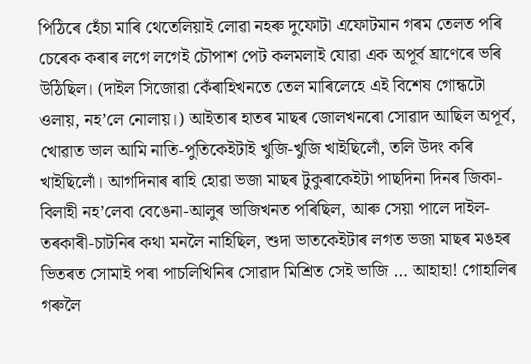পিঠিৰে হেঁচা মাৰি থেতেলিয়াই লোৱা নহৰু দুফোটা এফোটমান গৰম তেলত পৰি চেৰেক কৰাৰ লগে লগেই চৌপাশ পেট কলমলাই যোৱা এক অপূৰ্ব ঘ্ৰাণেৰে ভৰি উঠিছিল। (দাইল সিজোৱা কেঁৰাহিখনতে তেল মাৰিলেহে এই বিশেষ গোন্ধটো ওলায়, নহ’লে নোলায়।) আইতাৰ হাতৰ মাছৰ জোলখনৰো সোৱাদ আছিল অপূৰ্ব, খোৱাত ভাল আমি নাতি-পুতিকেইটাই খুজি-খুজি খাইছিলোঁ, তলি উদং কৰি খাইছিলোঁ। আগদিনাৰ ৰাহি হোৱা ভজা মাছৰ টুকুৰাকেইটা পাছদিনা দিনৰ জিকা-বিলাহী নহ’লেবা বেঙেনা-আলুৰ ভাজিখনত পৰিছিল, আৰু সেয়া পালে দাইল-তৰকাৰী-চাটনিৰ কথা মনলৈ নাহিছিল, শুদা ভাতকেইটাৰ লগত ভজা মাছৰ মঙহৰ ভিতৰত সোমাই পৰা পাচলিখিনিৰ সোৱাদ মিশ্ৰিত সেই ভাজি … আহাহা! গোহালিৰ গৰুলৈ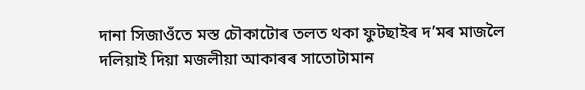দানা সিজাওঁতে মস্ত চৌকাটোৰ তলত থকা ফুটছাইৰ দ’মৰ মাজলৈ দলিয়াই দিয়া মজলীয়া আকাৰৰ সাতোটামান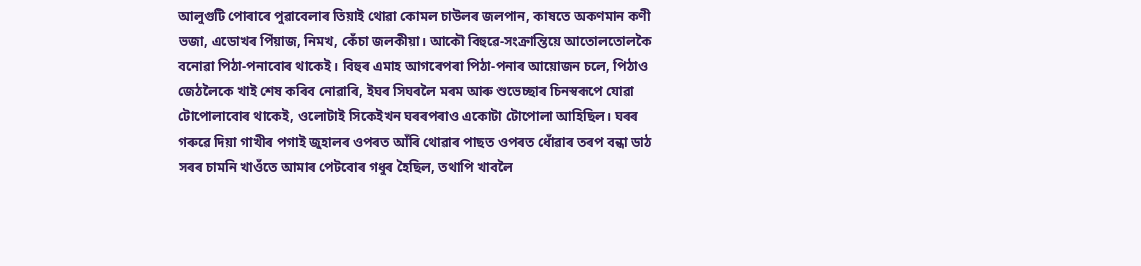আলুগুটি পোৰাৰে পুৱাবেলাৰ তিয়াই থোৱা কোমল চাউলৰ জলপান, কাষতে অকণমান কণী ভজা, এডোখৰ পিঁয়াজ, নিমখ, কেঁচা জলকীয়া। আকৌ বিহুৱে-সংক্ৰান্তিয়ে আতোলতোলকৈ বনোৱা পিঠা-পনাবোৰ থাকেই। বিহুৰ এমাহ আগৰেপৰা পিঠা-পনাৰ আয়োজন চলে, পিঠাও জেঠলৈকে খাই শেষ কৰিব নোৱাৰি, ইঘৰ সিঘৰলৈ মৰম আৰু শুভেচ্ছাৰ চিনস্বৰূপে যোৱা টোপোলাবোৰ থাকেই, ওলোটাই সিকেইখন ঘৰৰপৰাও একোটা টোপোলা আহিছিল। ঘৰৰ গৰুৱে দিয়া গাখীৰ পগাই জুহালৰ ওপৰত আঁৰি থোৱাৰ পাছত ওপৰত ধোঁৱাৰ তৰপ বন্ধা ডাঠ সৰৰ চামনি খাওঁতে আমাৰ পেটবোৰ গধুৰ হৈছিল, তথাপি খাবলৈ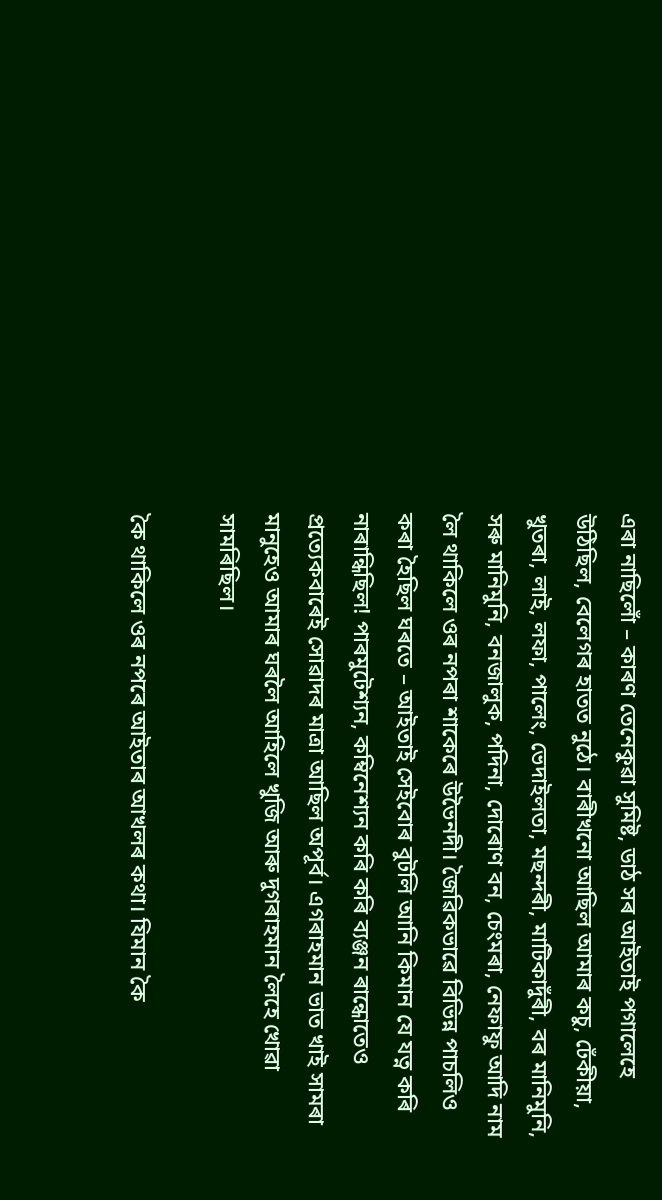এৰা নাছিলোঁ – কাৰণ তেনেকুৱা সুমিষ্ট, ডাঠ সৰ আইতাই পগালেহে উঠিছিল, বেলেগৰ হাতত নুঠে। বাৰীখনো আছিল আমাৰ কচু, ঢেঁকীয়া, খুতৰা, লাই, লফা, পালেং, ভেদাইলতা, মছন্দৰী, মাটিকাদুঁৰী, বৰ মানিমুনি, সৰু মানিমুনি, বনজালুক, পদিনা, দোৰোণ বন, চেংমৰা, নেফাফু আদি নাম লৈ থাকিলে ওৰ নপৰা শাকেৰে উভৈনদী। জৈৱিকভাৱে বিভিন্ন পাচলিও  কৰা হৈছিল ঘৰতে – আইতাই সেইবোৰ বুটলি আনি কিমান যে যত্ন কৰি নাৰান্ধিছিল! পাৰমুটেশ্যন, কম্বিনেশ্যন কৰি কৰি ব্যঞ্জন ৰান্ধোতেও প্ৰত্যেকবাৰেই সোৱাদৰ মাত্ৰা আছিল অপূৰ্ব। এগৰাহমান ভাত খাই সামৰা মানুহেও আমাৰ ঘৰলৈ আহিলে খুজি আৰু দুগৰাহমান লৈহে খোৱা সামৰিছিল।

কৈ থাকিলে ওৰ নপৰে আইতাৰ আখলৰ কথা। যিমান কৈ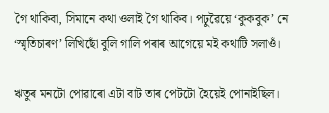গৈ থাকিবা, সিমানে কথা ওলাই গৈ থাকিব। পঢ়ুৱৈয়ে ‘কুকবুক’ নে ‘স্মৃতিচাৰণ’ লিখিছোঁ বুলি গালি পৰাৰ আগেয়ে মই কথাটি সলাওঁ।

ঋতুৰ মনটো পোৱাৰো এটা বাট তাৰ পেটটো হৈয়েই পোনাইছিল।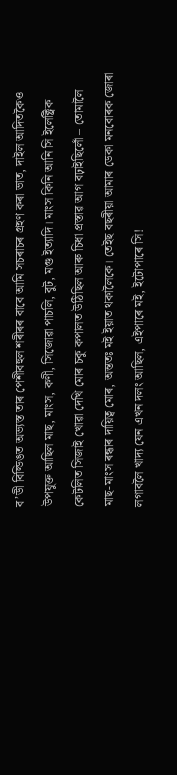ব’ডী বিল্ডিঙত অভ্যস্ত তাৰ পেশীবহুল শৰীৰৰ বাবে আমি সচৰাচৰ গ্ৰহণ কৰা ভাত, দাইল আদিতকৈও উপযুক্ত আছিল মাছ, মাংস, কণী, সিজোৱা পাচলি, বুট, মগু ইত্যাদি। মাংস কিনি আনি সি ইলেক্ট্ৰিক কেটলিত সিজাই খোৱা দেখি মোৰ চকু কপালত উঠিছিল আৰু চিধা প্ৰস্তাৱ আগ বঢ়াইছিলোঁ – তোমালৈ মাছ-মাংস ৰন্ধাৰ দায়িত্ব মোৰ, অন্ততঃ মই ইয়াত থকালৈকে। তেইছ বছৰীয়া আমাৰ ডেকা মনবোৰক জোৰা লগাবলৈ খাদ্য যেন এখন দলং আছিল, এইপাৰে মই, ইটোপাৰে সি!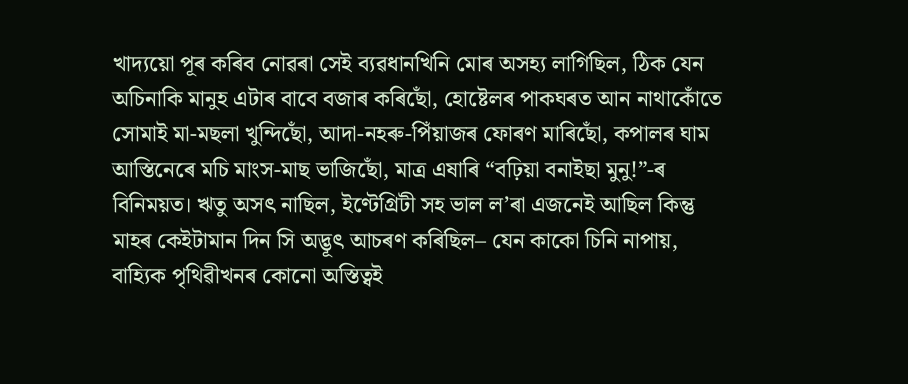খাদ্যয়ো পূৰ কৰিব নোৱৰা সেই ব্যৱধানখিনি মোৰ অসহ্য লাগিছিল, ঠিক যেন অচিনাকি মানুহ এটাৰ বাবে বজাৰ কৰিছোঁ, হোষ্টেলৰ পাকঘৰত আন নাথাকোঁতে সোমাই মা-মছলা খুন্দিছোঁ, আদা-নহৰু-পিঁয়াজৰ ফোৰণ মাৰিছোঁ, কপালৰ ঘাম আস্তিনেৰে মচি মাংস-মাছ ভাজিছোঁ, মাত্ৰ এষাৰি “বঢ়িয়া বনাইছা মুনু!”-ৰ বিনিময়ত। ঋতু অসৎ নাছিল, ইণ্টেগ্ৰিটী সহ ভাল ল’ৰা এজনেই আছিল কিন্তু মাহৰ কেইটামান দিন সি অদ্ভূৎ আচৰণ কৰিছিল– যেন কাকো চিনি নাপায়, বাহ্যিক পৃথিৱীখনৰ কোনো অস্তিত্বই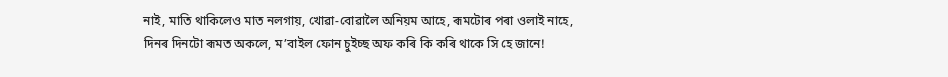নাই, মাতি থাকিলেও মাত নলগায়, খোৱা-বোৱালৈ অনিয়ম আহে, ৰূমটোৰ পৰা ওলাই নাহে, দিনৰ দিনটো ৰূমত অকলে, ম’বাইল ফোন চুইচ্ছ অফ কৰি কি কৰি থাকে সি হে জানে!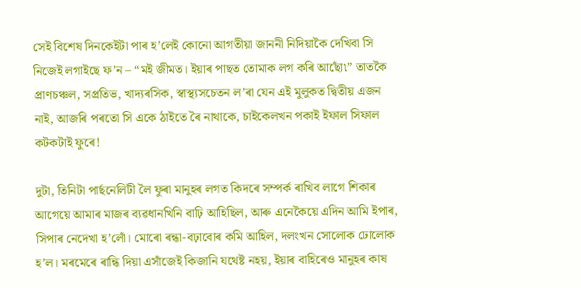সেই বিশেষ দিনকেইটা পাৰ হ’লেই কোনো আগতীয়া জাননী নিদিয়াকৈ দেখিবা সি নিজেই লগাইছে ফ’ন – “মই জীমত। ইয়াৰ পাছত তোমাক লগ কৰি আছোঁ৷” তাতকৈ প্ৰাণচঞ্চল, সপ্ৰতিভ, খাদ্যৰসিক, স্বাস্থ্যসচেতন ল’ৰা যেন এই মুলুকত দ্বিতীয় এজন নাই, আজৰি পৰতো সি একে ঠাইতে ৰৈ নাথাকে, চাইকেলখন পকাই ইফাল সিফাল কটকটাই ফুৰে!

দুটা, তিনিটা পাৰ্ছনেলিটী লৈ ফুৰা মানুহৰ লগত কিদৰে সম্পৰ্ক ৰাখিব লাগে শিকাৰ আগেয়ে আমাৰ মাজৰ ব্যৱধানখিনি বাঢ়ি আহিছিল, আৰু এনেকৈয়ে এদিন আমি ইপাৰ, সিপাৰ নেদেখা হ’লোঁ। মোৰো ৰন্ধা-বঢ়াবোৰ কমি আহিল, দলংখন সোলোক ঢোলোক হ’ল। মৰমেৰে ৰান্ধি দিয়া এসাঁজেই কিজানি যথেষ্ট নহয়, ইয়াৰ বাহিৰেও মানুহৰ কাষ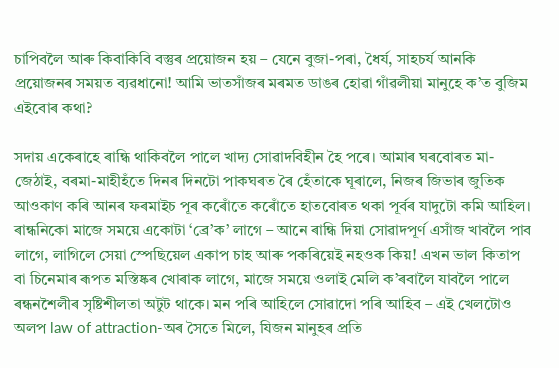চাপিবলৈ আৰু কিবাকিবি বস্তুৰ প্ৰয়োজন হয় – যেনে বুজা-পৰা, ধৈৰ্য, সাহচৰ্য আনকি প্ৰয়োজনৰ সময়ত ব্যৱধানো! আমি ভাতসাঁজৰ মৰমত ডাঙৰ হোৱা গাঁৱলীয়া মানুহে ক’ত বুজিম এইবোৰ কথা?

সদায় একেৰাহে ৰান্ধি থাকিবলৈ পালে খাদ্য সোৱাদবিহীন হৈ পৰে। আমাৰ ঘৰবোৰত মা-জেঠাই, বৰমা-মাহীহঁতে দিনৰ দিনটো পাকঘৰত ৰৈ হেঁতাকে ঘূৰালে, নিজৰ জিভাৰ জুতিক আওকাণ কৰি আনৰ ফৰমাইচ পূৰ কৰোঁতে কৰোঁতে হাতবোৰত থকা পূৰ্বৰ যাদুটো কমি আহিল। ৰান্ধনিকো মাজে সময়ে একোটা ‘ব্ৰে’ক’ লাগে – আনে ৰান্ধি দিয়া সোৱাদপূৰ্ণ এসাঁজ খাবলৈ পাব লাগে, লাগিলে সেয়া স্পেছিয়েল একাপ চাহ আৰু পকৰিয়েই নহওক কিয়! এখন ভাল কিতাপ বা চিনেমাৰ ৰূপত মস্তিষ্কৰ খোৰাক লাগে, মাজে সময়ে ওলাই মেলি ক’ৰবালৈ যাবলৈ পালে ৰন্ধনশৈলীৰ সৃষ্টিশীলতা অটুট থাকে। মন পৰি আহিলে সোৱাদো পৰি আহিব – এই খেলটোও অলপ law of attraction-অৰ সৈতে মিলে, যিজন মানুহৰ প্ৰতি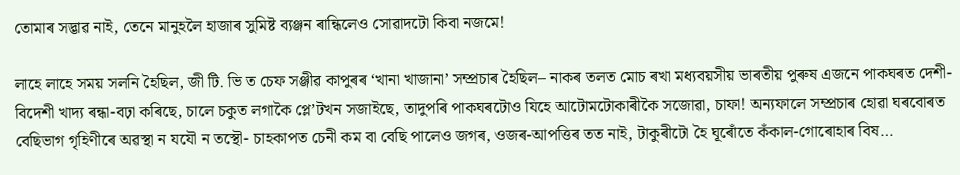তোমাৰ সদ্ভাৱ নাই, তেনে মানুহলৈ হাজাৰ সুমিষ্ট ব্যঞ্জন ৰান্ধিলেও সোৱাদটো কিবা নজমে!

লাহে লাহে সময় সলনি হৈছিল, জী টি. ভি ত চেফ সঞ্জীৱ কাপুৰৰ ‘খানা খাজানা’ সম্প্ৰচাৰ হৈছিল– নাকৰ তলত মোচ ৰখা মধ্যবয়সীয় ভাৰতীয় পুৰুষ এজনে পাকঘৰত দেশী-বিদেশী খাদ্য ৰন্ধা-বঢ়া কৰিছে, চালে চকুত লগাকৈ প্লে’টখন সজাইছে, তাদুপৰি পাকঘৰটোও যিহে আটোমটোকাৰীকৈ সজোৱা, চাফা! অন্যফালে সম্প্ৰচাৰ হোৱা ঘৰবোৰত বেছিভাগ গৃহিণীৰে অৱস্থা ন যযৌ ন তস্থৌ- চাহকাপত চেনী কম বা বেছি পালেও জগৰ, ওজৰ-আপত্তিৰ তত নাই, টাকুৰীটো হৈ ঘূৰোঁতে কঁকাল-গোৰোহাৰ বিষ…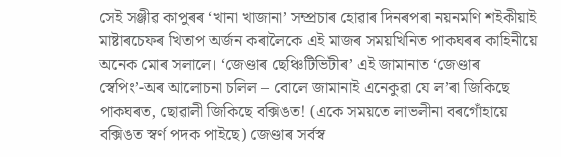সেই সঞ্জীৱ কাপুৰৰ ‘খানা খাজানা’ সম্প্ৰচাৰ হোৱাৰ দিনৰপৰা নয়নমণি শইকীয়াই মাষ্টাৰচেফৰ খিতাপ অৰ্জন কৰালৈকে এই মাজৰ সময়খিনিত পাকঘৰৰ কাহিনীয়ে অনেক মোৰ সলালে। ‘জেণ্ডাৰ ছেঞ্চিটিভিটীৰ’ এই জামানাত ‘জেণ্ডাৰ স্বেপিং’-অৰ আলোচনা চলিল – বোলে জামানাই এনেকুৱা যে ল’ৰা জিকিছে পাকঘৰত, ছোৱালী জিকিছে বক্সিঙত! (একে সময়তে লাভলীনা বৰগোঁহায়ে বক্সিঙত স্বৰ্ণ পদক পাইছে) জেণ্ডাৰ সৰ্বস্ব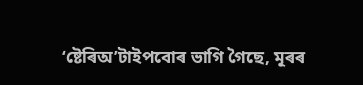‘ষ্টেৰিঅ’টাইপবোৰ ভাগি গৈছে, মূৰৰ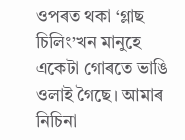ওপৰত থকা ‘গ্লাছ চিলিং’খন মানুহে একেটা গোৰতে ভাঙি ওলাই গৈছে। আমাৰ নিচিনা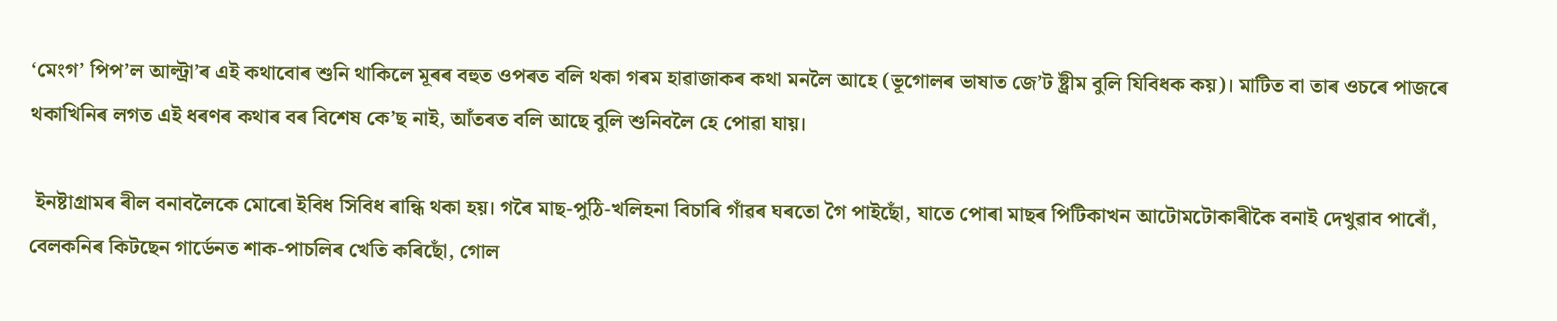‘মেংগ’ পিপ’ল আল্ট্ৰা’ৰ এই কথাবোৰ শুনি থাকিলে মূৰৰ বহুত ওপৰত বলি থকা গৰম হাৱাজাকৰ কথা মনলৈ আহে (ভূগোলৰ ভাষাত জে’ট ষ্ট্ৰীম বুলি যিবিধক কয়)। মাটিত বা তাৰ ওচৰে পাজৰে থকাখিনিৰ লগত এই ধৰণৰ কথাৰ বৰ বিশেষ কে’ছ নাই, আঁতৰত বলি আছে বুলি শুনিবলৈ হে পোৱা যায়।

 ইনষ্টাগ্ৰামৰ ৰীল বনাবলৈকে মোৰো ইবিধ সিবিধ ৰান্ধি থকা হয়। গৰৈ মাছ-পুঠি-খলিহনা বিচাৰি গাঁৱৰ ঘৰতো গৈ পাইছোঁ, যাতে পোৰা মাছৰ পিটিকাখন আটোমটোকাৰীকৈ বনাই দেখুৱাব পাৰোঁ, বেলকনিৰ কিটছেন গাৰ্ডেনত শাক-পাচলিৰ খেতি কৰিছোঁ, গোল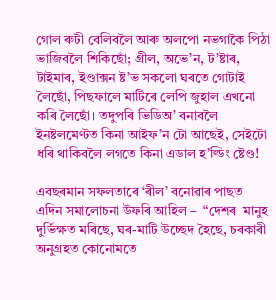গোল ৰুটী বেলিবলৈ আৰু অলপো নভগাকৈ পিঠা ভাজিবলৈ শিকিছোঁ; গ্ৰীল, অভে’ন, ট’ষ্টাৰ, টাইমাৰ, ইণ্ডাক্সন ষ্ট’ভ সকলো ঘৰতে গোটাই লৈছোঁ, পিছফালে মাটিৰে লেপি জুহাল এখনো কৰি লৈছোঁ। তদুপৰি ভিডিঅ’ বনাবলৈ ইনষ্টলমেণ্টত কিনা আইফ’ন টো আছেই, সেইটো ধৰি থাকিবলৈ লগতে কিনা এডাল হ’ল্ডিং ষ্টেণ্ড!

এবছৰমান সফলতাৰে ‘ৰীল’ বনোৱাৰ পাছত এদিন সমালোচনা উফৰি আহিল –  “দেশৰ  মানুহ দুৰ্ভিক্ষত মৰিছে, ঘৰ-মাটি উচ্ছেদ হৈছে, চৰকাৰী অনুগ্ৰহত কোনোমতে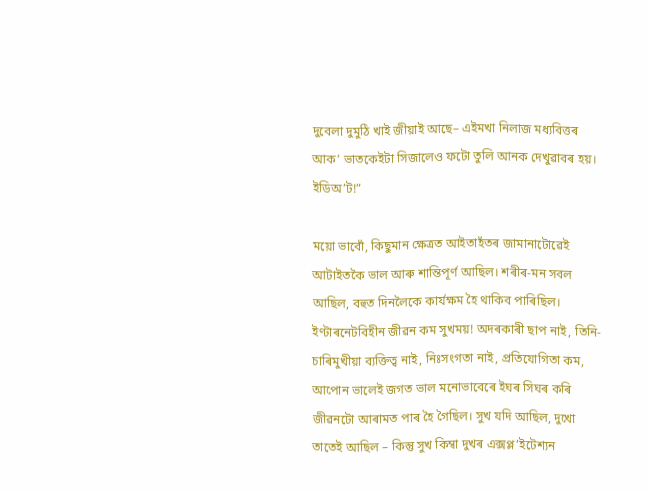দুবেলা দুমুঠি খাই জীয়াই আছে– এইমখা নিলাজ মধ্যবিত্তৰ আক’ ভাতকেইটা সিজালেও ফটো তুলি আনক দেখুৱাবৰ হয়। ইডিঅ’ট!”

ময়ো ভাবোঁ, কিছুমান ক্ষেত্ৰত আইতাহঁতৰ জামানাটোৱেই আটাইতকৈ ভাল আৰু শান্তিপূৰ্ণ আছিল। শৰীৰ-মন সবল আছিল, বহুত দিনলৈকে কাৰ্যক্ষম হৈ থাকিব পাৰিছিল। ইণ্টাৰনেটবিহীন জীৱন কম সুখময়! অদৰকাৰী ছাপ নাই, তিনি-চাৰিমুখীয়া ব্যক্তিত্ব নাই, নিঃসংগতা নাই, প্ৰতিযোগিতা কম, আপোন ভালেই জগত ভাল মনোভাবেৰে ইঘৰ সিঘৰ কৰি জীৱনটো আৰামত পাৰ হৈ গৈছিল। সুখ যদি আছিল, দুখো তাতেই আছিল – কিন্তু সুখ কিম্বা দুখৰ এক্সপ্ল’ইটেশ্যন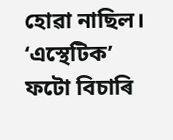হোৱা নাছিল। ‘এস্থেটিক’ ফটো বিচাৰি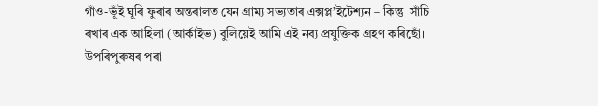গাঁও-ভূঁই ঘূৰি ফুৰাৰ অন্তৰালত যেন গ্ৰাম্য সভ্যতাৰ এক্সপ্ল’ইটেশ্যন – কিন্তু  সাঁচি ৰখাৰ এক আহিলা (আৰ্কাইভ) বুলিয়েই আমি এই নব্য প্ৰযুক্তিক গ্ৰহণ কৰিছোঁ। উপৰিপুৰুষৰ পৰা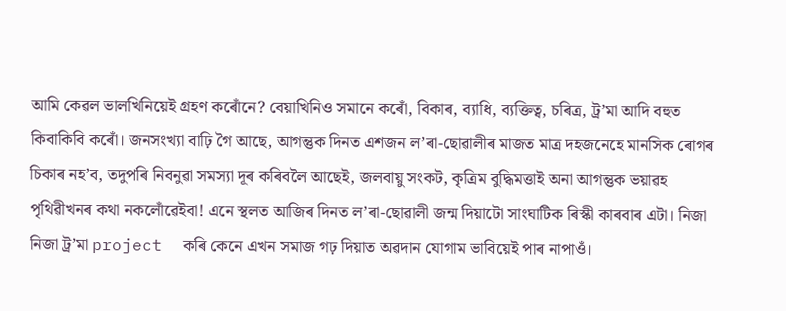আমি কেৱল ভালখিনিয়েই গ্ৰহণ কৰোঁনে? বেয়াখিনিও সমানে কৰোঁ, বিকাৰ, ব্যাধি, ব্যক্তিত্ব, চৰিত্ৰ, ট্ৰ’মা আদি বহুত কিবাকিবি কৰোঁ। জনসংখ্যা বাঢ়ি গৈ আছে, আগন্তুক দিনত এশজন ল’ৰা-ছোৱালীৰ মাজত মাত্ৰ দহজনেহে মানসিক ৰোগৰ চিকাৰ নহ’ব, তদুপৰি নিবনুৱা সমস্যা দূৰ কৰিবলৈ আছেই, জলবায়ু সংকট, কৃত্ৰিম বুদ্ধিমত্তাই অনা আগন্তুক ভয়াৱহ পৃথিৱীখনৰ কথা নকলোঁৱেইবা! এনে স্থলত আজিৰ দিনত ল’ৰা-ছোৱালী জন্ম দিয়াটো সাংঘাটিক ৰিস্কী কাৰবাৰ এটা। নিজা নিজা ট্ৰ’মা project  কৰি কেনে এখন সমাজ গঢ় দিয়াত অৱদান যোগাম ভাবিয়েই পাৰ নাপাওঁ।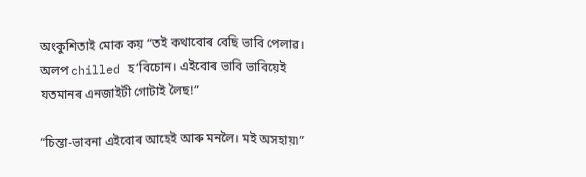অংকুশিতাই মোক কয় “তই কথাবোৰ বেছি ভাবি পেলাৱ। অলপ chilled হ’বিচোন। এইবোৰ ভাবি ভাবিয়েই যতমানৰ এনজাইটী গোটাই লৈছ!”

“চিন্তা-ভাবনা এইবোৰ আহেই আৰু মনলৈ। মই অসহায়৷”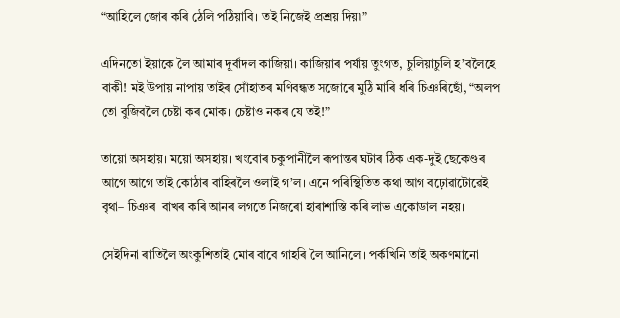“আহিলে জোৰ কৰি ঠেলি পঠিয়াবি। তই নিজেই প্ৰশ্ৰয় দিয়৷”

এদিনতো ইয়াকে লৈ আমাৰ দূৰ্বাদল কাজিয়া। কাজিয়াৰ পৰ্যায় তুংগত, চুলিয়াচুলি হ’বলৈহে বাকী! মই উপায় নাপায় তাইৰ সোঁহাতৰ মণিবন্ধত সজোৰে মুঠি মাৰি ধৰি চিঞৰিছোঁ, “অলপ তো বুজিবলৈ চেষ্টা কৰ মোক। চেষ্টাও নকৰ যে তই!”

তায়ো অসহায়। ময়ো অসহায়। খংবোৰ চকুপানীলৈ ৰূপান্তৰ ঘটাৰ ঠিক এক-দুই ছেকেণ্ডৰ আগে আগে তাই কোঠাৰ বাহিৰলৈ ওলাই গ’ল। এনে পৰিস্থিতিত কথা আগ বঢ়োৱাটোৱেই বৃথা– চিঞৰ  বাখৰ কৰি আনৰ লগতে নিজৰো হাৰাশাস্তি কৰি লাভ একোডাল নহয়।

সেইদিনা ৰাতিলৈ অংকুশিতাই মোৰ বাবে গাহৰি লৈ আনিলে। পৰ্কখিনি তাই অকণমানো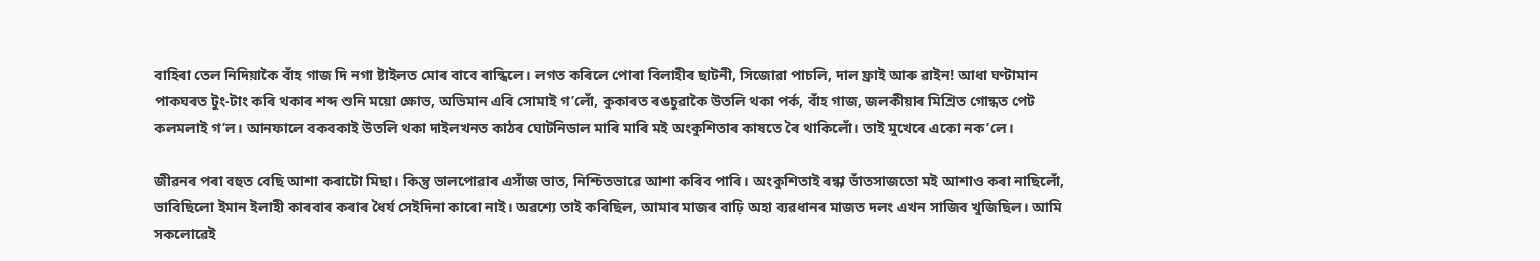বাহিৰা তেল নিদিয়াকৈ বাঁহ গাজ দি নগা ষ্টাইলত মোৰ বাবে ৰান্ধিলে। লগত কৰিলে পোৰা বিলাহীৰ ছাটনী, সিজোৱা পাচলি, দাল ফ্ৰাই আৰু ৱাইন! আধা ঘণ্টামান পাকঘৰত টুং-টাং কৰি থকাৰ শব্দ শুনি ময়ো ক্ষোভ, অভিমান এৰি সোমাই গ’লোঁ, কুকাৰত ৰঙচুৱাকৈ উতলি থকা পৰ্ক, বাঁহ গাজ, জলকীয়াৰ মিশ্ৰিত গোন্ধত পেট কলমলাই গ’ল। আনফালে বকবকাই উতলি থকা দাইলখনত কাঠৰ ঘোটনিডাল মাৰি মাৰি মই অংকুশিতাৰ কাষতে ৰৈ থাকিলোঁ। তাই মুখেৰে একো নক’লে।

জীৱনৰ পৰা বহুত বেছি আশা কৰাটো মিছা। কিন্তু ভালপোৱাৰ এসাঁজ ভাত, নিশ্চিতভাৱে আশা কৰিব পাৰি। অংকুশিতাই ৰন্ধা ভাঁতসাজতো মই আশাও কৰা নাছিলোঁ, ভাবিছিলো ইমান ইলাহী কাৰবাৰ কৰাৰ ধৈৰ্য সেইদিনা কাৰো নাই। অৱশ্যে তাই কৰিছিল, আমাৰ মাজৰ বাঢ়ি অহা ব্যৱধানৰ মাজত দলং এখন সাজিব খুজিছিল। আমি সকলোৱেই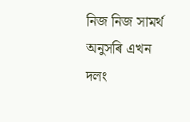নিজ নিজ সামৰ্থ অনুসৰি এখন দলং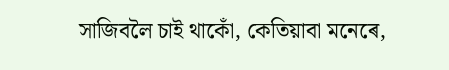সাজিবলৈ চাই থাকোঁ, কেতিয়াবা মনেৰে,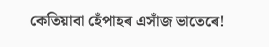কেতিয়াবা হেঁপাহৰ এসাঁজ ভাতেৰে!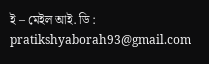ই – মেইল আই. ডি : pratikshyaborah93@gmail.com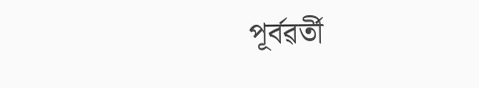পূৰ্বৱৰ্তী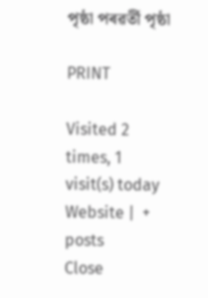পৃষ্ঠা পৰৱৰ্তী পৃষ্ঠা

PRINT

Visited 2 times, 1 visit(s) today
Website |  + posts
Close